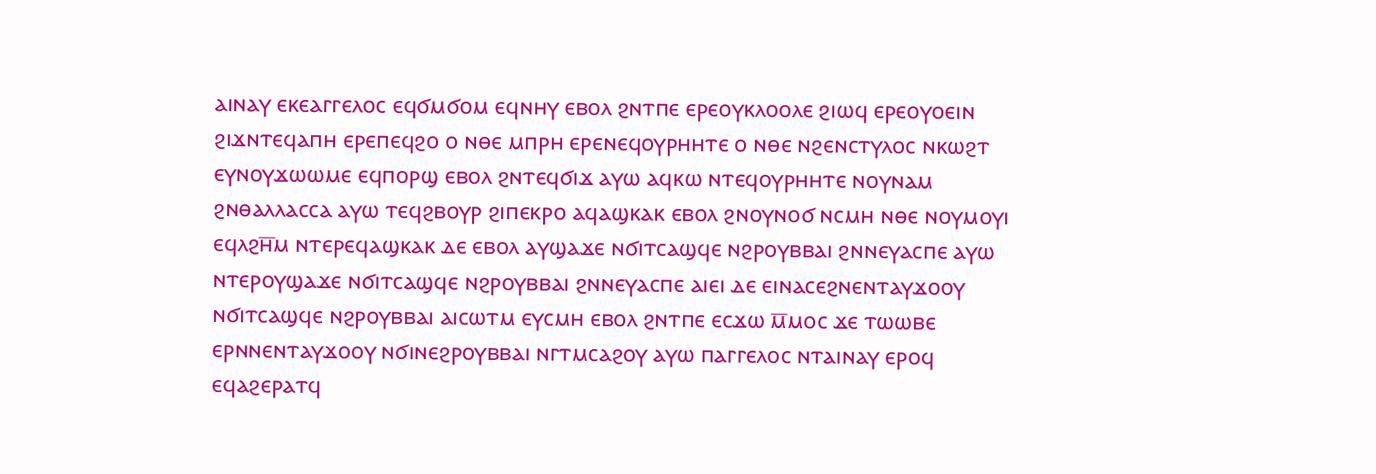ⲁⲓⲛⲁⲩ ⲉⲕⲉⲁⲅⲅⲉⲗⲟⲥ ⲉϥϭⲙϭⲟⲙ ⲉϥⲛⲏⲩ ⲉⲃⲟⲗ ϩⲛⲧⲡⲉ ⲉⲣⲉⲟⲩⲕⲗⲟⲟⲗⲉ ϩⲓⲱϥ ⲉⲣⲉⲟⲩⲟⲉⲓⲛ ϩⲓϫⲛⲧⲉϥⲁⲡⲏ ⲉⲣⲉⲡⲉϥϩⲟ ⲟ ⲛⲑⲉ ⲙⲡⲣⲏ ⲉⲣⲉⲛⲉϥⲟⲩⲣⲏⲏⲧⲉ ⲟ ⲛⲑⲉ ⲛϩⲉⲛⲥⲧⲩⲗⲟⲥ ⲛⲕⲱϩⲧ ⲉⲩⲛⲟⲩϫⲱⲱⲙⲉ ⲉϥⲡⲟⲣϣ ⲉⲃⲟⲗ ϩⲛⲧⲉϥϭⲓϫ ⲁⲩⲱ ⲁϥⲕⲱ ⲛⲧⲉϥⲟⲩⲣⲏⲏⲧⲉ ⲛⲟⲩⲛⲁⲙ ϩⲛⲑⲁⲗⲗⲁⲥⲥⲁ ⲁⲩⲱ ⲧⲉϥϩⲃⲟⲩⲣ ϩⲓⲡⲉⲕⲣⲟ ⲁϥⲁϣⲕⲁⲕ ⲉⲃⲟⲗ ϩⲛⲟⲩⲛⲟϭ ⲛⲥⲙⲏ ⲛⲑⲉ ⲛⲟⲩⲙⲟⲩⲓ ⲉϥⲗϩⲏ̅ⲙ ⲛⲧⲉⲣⲉϥⲁϣⲕⲁⲕ ⲇⲉ ⲉⲃⲟⲗ ⲁⲩϣⲁϫⲉ ⲛϭⲓⲧⲥⲁϣϥⲉ ⲛϩⲣⲟⲩⲃⲃⲁⲓ ϩⲛⲛⲉⲩⲁⲥⲡⲉ ⲁⲩⲱ ⲛⲧⲉⲣⲟⲩϣⲁϫⲉ ⲛϭⲓⲧⲥⲁϣϥⲉ ⲛϩⲣⲟⲩⲃⲃⲁⲓ ϩⲛⲛⲉⲩⲁⲥⲡⲉ ⲁⲓⲉⲓ ⲇⲉ ⲉⲓⲛⲁⲥⲉϩⲛⲉⲛⲧⲁⲩϫⲟⲟⲩ ⲛϭⲓⲧⲥⲁϣϥⲉ ⲛϩⲣⲟⲩⲃⲃⲁⲓ ⲁⲓⲥⲱⲧⲙ ⲉⲩⲥⲙⲏ ⲉⲃⲟⲗ ϩⲛⲧⲡⲉ ⲉⲥϫⲱ ⲙ̅ⲙⲟⲥ ϫⲉ ⲧⲱⲱⲃⲉ ⲉⲣⲛⲛⲉⲛⲧⲁⲩϫⲟⲟⲩ ⲛϭⲓⲛⲉϩⲣⲟⲩⲃⲃⲁⲓ ⲛⲅⲧⲙⲥⲁϩⲟⲩ ⲁⲩⲱ ⲡⲁⲅⲅⲉⲗⲟⲥ ⲛⲧⲁⲓⲛⲁⲩ ⲉⲣⲟϥ ⲉϥⲁϩⲉⲣⲁⲧϥ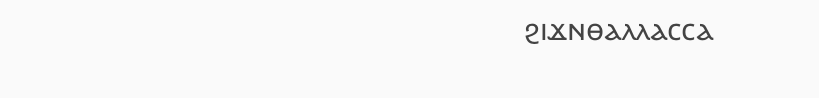ϩⲓϫⲛⲑⲁⲗⲗⲁⲥⲥⲁ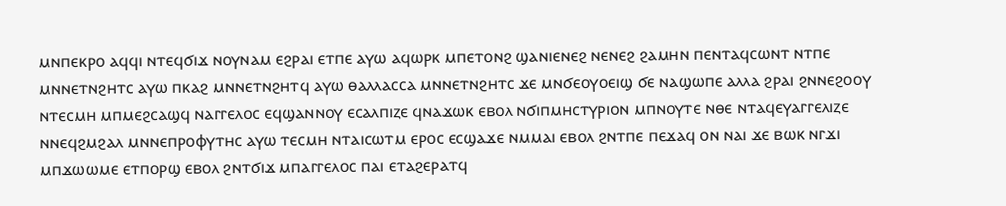ⲙⲛⲡⲉⲕⲣⲟ ⲁϥϥⲓ ⲛⲧⲉϥϭⲓϫ ⲛⲟⲩⲛⲁⲙ ⲉϩⲣⲁⲓ ⲉⲧⲡⲉ ⲁⲩⲱ ⲁϥⲱⲣⲕ ⲙⲡⲉⲧⲟⲛϩ ϣⲁⲛⲓⲉⲛⲉϩ ⲛⲉⲛⲉϩ ϩⲁⲙⲏⲛ ⲡⲉⲛⲧⲁϥⲥⲱⲛⲧ ⲛⲧⲡⲉ ⲙⲛⲛⲉⲧⲛϩⲏⲧⲥ ⲁⲩⲱ ⲡⲕⲁϩ ⲙⲛⲛⲉⲧⲛϩⲏⲧϥ ⲁⲩⲱ ⲑⲁⲗⲗⲁⲥⲥⲁ ⲙⲛⲛⲉⲧⲛϩⲏⲧⲥ ϫⲉ ⲙⲛϭⲉⲟⲩⲟⲉⲓϣ ϭⲉ ⲛⲁϣⲱⲡⲉ ⲁⲗⲗⲁ ϩⲣⲁⲓ ϩⲛⲛⲉϩⲟⲟⲩ ⲛⲧⲉⲥⲙⲏ ⲙⲡⲙⲉϩⲥⲁϣϥ ⲛⲁⲅⲅⲉⲗⲟⲥ ⲉϥϣⲁⲛⲛⲟⲩ ⲉⲥⲁⲗⲡⲓⲍⲉ ϥⲛⲁϫⲱⲕ ⲉⲃⲟⲗ ⲛϭⲓⲡⲙⲏⲥⲧⲩⲣⲓⲟⲛ ⲙⲡⲛⲟⲩⲧⲉ ⲛⲑⲉ ⲛⲧⲁϥⲉⲩⲁⲅⲅⲉⲗⲓⲍⲉ ⲛⲛⲉϥϩⲙϩⲁⲗ ⲙⲛⲛⲉⲡⲣⲟⲫⲩⲧⲏⲥ ⲁⲩⲱ ⲧⲉⲥⲙⲏ ⲛⲧⲁⲓⲥⲱⲧⲙ ⲉⲣⲟⲥ ⲉⲥϣⲁϫⲉ ⲛⲙⲙⲁⲓ ⲉⲃⲟⲗ ϩⲛⲧⲡⲉ ⲡⲉϫⲁϥ ⲟⲛ ⲛⲁⲓ ϫⲉ ⲃⲱⲕ ⲛⲅϫⲓ ⲙⲡϫⲱⲱⲙⲉ ⲉⲧⲡⲟⲣϣ ⲉⲃⲟⲗ ϩⲛⲧϭⲓϫ ⲙⲡⲁⲅⲅⲉⲗⲟⲥ ⲡⲁⲓ ⲉⲧⲁϩⲉⲣⲁⲧϥ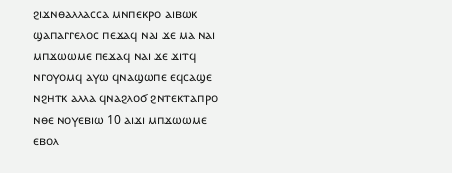ϩⲓϫⲛⲑⲁⲗⲗⲁⲥⲥⲁ ⲙⲛⲡⲉⲕⲣⲟ ⲁⲓⲃⲱⲕ ϣⲁⲡⲁⲅⲅⲉⲗⲟⲥ ⲡⲉϫⲁϥ ⲛⲁⲓ ϫⲉ ⲙⲁ ⲛⲁⲓ ⲙⲡϫⲱⲱⲙⲉ ⲡⲉϫⲁϥ ⲛⲁⲓ ϫⲉ ϫⲓⲧϥ ⲛⲅⲟⲩⲟⲙϥ ⲁⲩⲱ ϥⲛⲁϣⲱⲡⲉ ⲉϥⲥⲁϣⲉ ⲛϩⲏⲧⲕ ⲁⲗⲗⲁ ϥⲛⲁϩⲗⲟϭ ϩⲛⲧⲉⲕⲧⲁⲡⲣⲟ ⲛⲑⲉ ⲛⲟⲩⲉⲃⲓⲱ 10 ⲁⲓϫⲓ ⲙⲡϫⲱⲱⲙⲉ ⲉⲃⲟⲗ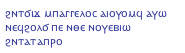ϩⲛⲧϭⲓϫ ⲙⲡⲁⲅⲅⲉⲗⲟⲥ ⲁⲓⲟⲩⲟⲙϥ ⲁⲩⲱ ⲛⲉϥϩⲟⲗϭ ⲡⲉ ⲛⲑⲉ ⲛⲟⲩⲉⲃⲓⲱ ϩⲛⲧⲁⲧⲁⲡⲣⲟ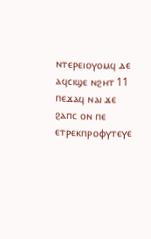ⲛⲧⲉⲣⲉⲓⲟⲩⲟⲙϥ ⲇⲉ ⲁϥⲥⲓϣⲉ ⲛϩⲏⲧ 11 ⲡⲉϫⲁϥ ⲛⲁⲓ ϫⲉ ϩⲁⲡⲥ ⲟⲛ ⲡⲉ ⲉⲧⲣⲉⲕⲡⲣⲟⲫⲩⲧⲉⲩⲉ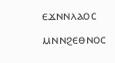ⲉϫⲛⲛⲗⲁⲟⲥ ⲙⲛⲛϩⲉⲑⲛⲟⲥ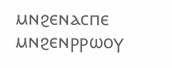ⲙⲛϩⲉⲛⲁⲥⲡⲉ ⲙⲛϩⲉⲛⲣⲣⲱⲟⲩ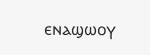ⲉⲛⲁϣⲱⲟⲩ